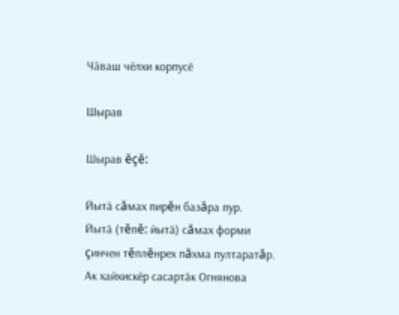Чӑваш чӗлхи корпусӗ

Шырав

Шырав ĕçĕ:

Йытӑ сăмах пирĕн базăра пур.
Йытӑ (тĕпĕ: йытӑ) сăмах форми çинчен тĕплĕнрех пăхма пултаратăр.
Ак хайхискӗр сасартӑк Огнянова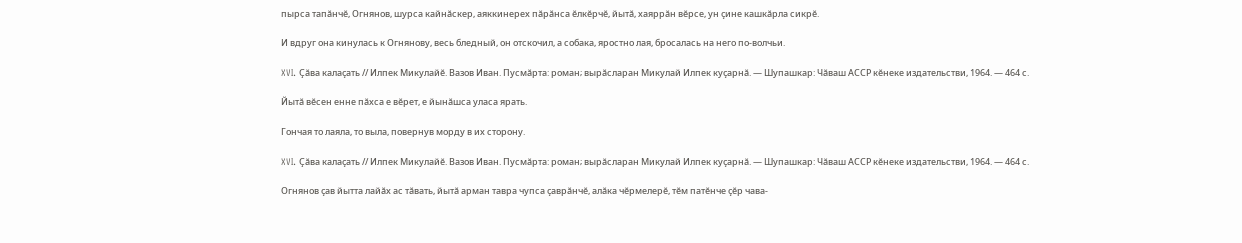пырса тапӑнчӗ, Огнянов, шурса кайнӑскер, аяккинерех пӑрӑнса ӗлкӗрчӗ, йытӑ, хаяррӑн вӗрсе, ун ҫине кашкӑрла сикрӗ.

И вдруг она кинулась к Огнянову, весь бледный, он отскочил, а собака, яростно лая, бросалась на него по-волчьи.

XVI. Ҫӑва калаҫать // Илпек Микулайӗ. Вазов Иван. Пусмӑрта: роман; вырӑсларан Микулай Илпек куҫарнӑ. — Шупашкар: Чӑваш АССР кӗнеке издательстви, 1964. — 464 с.

Йытӑ вӗсен енне пӑхса е вӗрет, е йынӑшса уласа ярать.

Гончая то лаяла, то выла, повернув морду в их сторону.

XVI. Ҫӑва калаҫать // Илпек Микулайӗ. Вазов Иван. Пусмӑрта: роман; вырӑсларан Микулай Илпек куҫарнӑ. — Шупашкар: Чӑваш АССР кӗнеке издательстви, 1964. — 464 с.

Огнянов ҫав йытта лайӑх ас тӑвать, йытӑ арман тавра чупса ҫаврӑнчӗ, алӑка чӗрмелерӗ, тӗм патӗнче ҫӗр чава-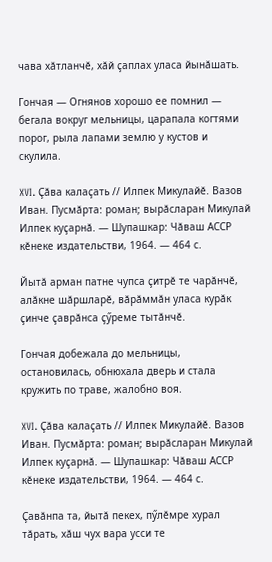чава хӑтланчӗ, хӑй ҫаплах уласа йынӑшать.

Гончая — Огнянов хорошо ее помнил — бегала вокруг мельницы, царапала когтями порог, рыла лапами землю у кустов и скулила.

XVI. Ҫӑва калаҫать // Илпек Микулайӗ. Вазов Иван. Пусмӑрта: роман; вырӑсларан Микулай Илпек куҫарнӑ. — Шупашкар: Чӑваш АССР кӗнеке издательстви, 1964. — 464 с.

Йытӑ арман патне чупса ҫитрӗ те чарӑнчӗ, алӑкне шӑршларӗ, вӑрӑммӑн уласа курӑк ҫинче ҫаврӑнса ҫӳреме тытӑнчӗ.

Гончая добежала до мельницы, остановилась, обнюхала дверь и стала кружить по траве, жалобно воя.

XVI. Ҫӑва калаҫать // Илпек Микулайӗ. Вазов Иван. Пусмӑрта: роман; вырӑсларан Микулай Илпек куҫарнӑ. — Шупашкар: Чӑваш АССР кӗнеке издательстви, 1964. — 464 с.

Ҫавӑнпа та, йытӑ пекех, пӳлӗмре хурал тӑрать, хӑш чух вара усси те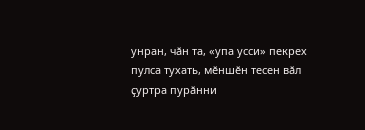унран, чӑн та, «упа усси» пекрех пулса тухать, мӗншӗн тесен вӑл ҫуртра пурӑнни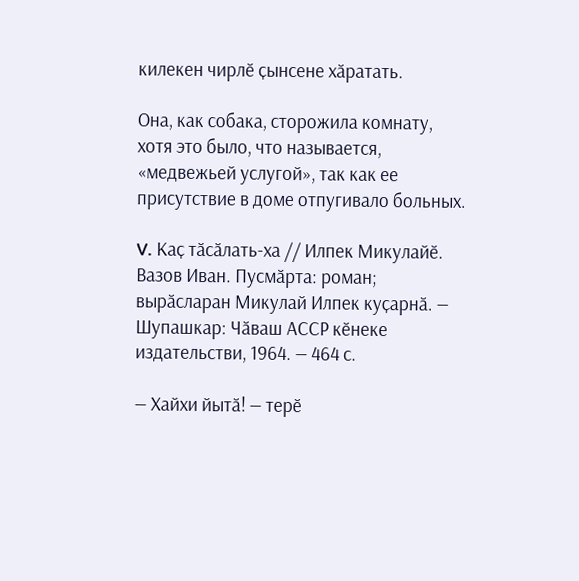килекен чирлӗ ҫынсене хӑратать.

Она, как собака, сторожила комнату, хотя это было, что называется, «медвежьей услугой», так как ее присутствие в доме отпугивало больных.

V. Каҫ тӑсӑлать-ха // Илпек Микулайӗ. Вазов Иван. Пусмӑрта: роман; вырӑсларан Микулай Илпек куҫарнӑ. — Шупашкар: Чӑваш АССР кӗнеке издательстви, 1964. — 464 с.

— Хайхи йытӑ! — терӗ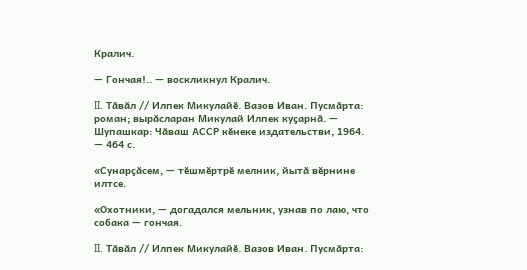Кралич.

— Гончая!.. — воскликнул Кралич.

II. Тӑвӑл // Илпек Микулайӗ. Вазов Иван. Пусмӑрта: роман; вырӑсларан Микулай Илпек куҫарнӑ. — Шупашкар: Чӑваш АССР кӗнеке издательстви, 1964. — 464 с.

«Сунарҫӑсем, — тӗшмӗртрӗ мелник, йытӑ вӗрнине илтсе.

«Охотники, — догадался мельник, узнав по лаю, что собака — гончая.

II. Тӑвӑл // Илпек Микулайӗ. Вазов Иван. Пусмӑрта: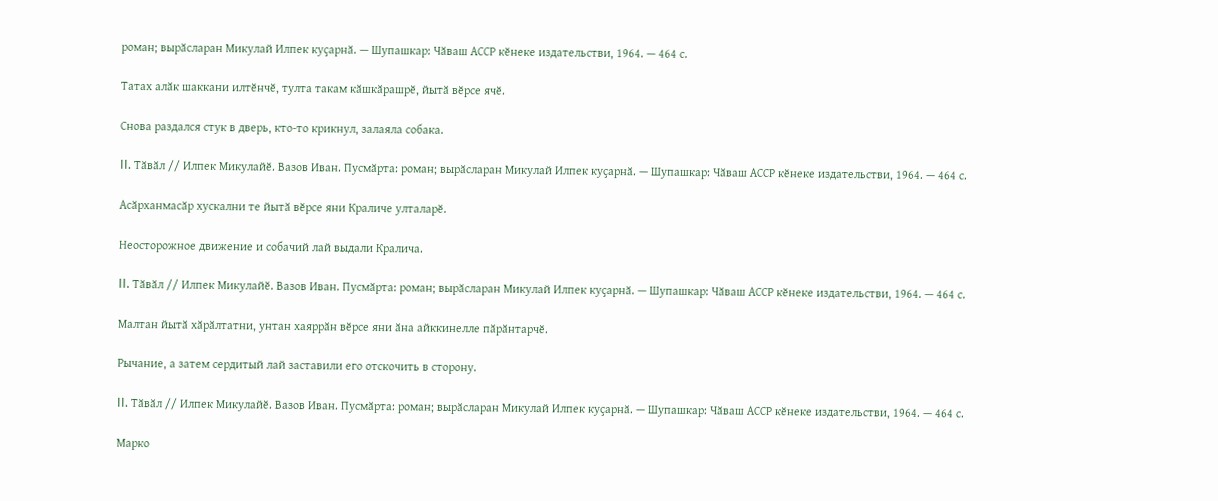роман; вырӑсларан Микулай Илпек куҫарнӑ. — Шупашкар: Чӑваш АССР кӗнеке издательстви, 1964. — 464 с.

Татах алӑк шаккани илтӗнчӗ, тулта такам кӑшкӑрашрӗ, йытӑ вӗрсе ячӗ.

Снова раздался стук в дверь, кто-то крикнул, залаяла собака.

II. Тӑвӑл // Илпек Микулайӗ. Вазов Иван. Пусмӑрта: роман; вырӑсларан Микулай Илпек куҫарнӑ. — Шупашкар: Чӑваш АССР кӗнеке издательстви, 1964. — 464 с.

Асӑрханмасӑр хускални те йытӑ вӗрсе яни Краличе улталарӗ.

Неосторожное движение и собачий лай выдали Кралича.

II. Тӑвӑл // Илпек Микулайӗ. Вазов Иван. Пусмӑрта: роман; вырӑсларан Микулай Илпек куҫарнӑ. — Шупашкар: Чӑваш АССР кӗнеке издательстви, 1964. — 464 с.

Малтан йытӑ хӑрӑлтатни, унтан хаяррӑн вӗрсе яни ӑна айккинелле пӑрӑнтарчӗ.

Рычание, а затем сердитый лай заставили его отскочить в сторону.

II. Тӑвӑл // Илпек Микулайӗ. Вазов Иван. Пусмӑрта: роман; вырӑсларан Микулай Илпек куҫарнӑ. — Шупашкар: Чӑваш АССР кӗнеке издательстви, 1964. — 464 с.

Марко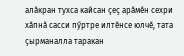алӑкран тухса кайсан ҫеҫ арӑмӗн сехри хӑпнӑ сасси пӳртре илтӗнсе юлчӗ, тата ҫырманалла таракан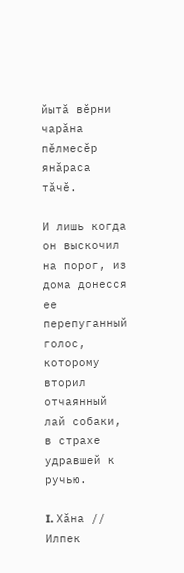йытӑ вӗрни чарӑна пӗлмесӗр янӑраса тӑчӗ.

И лишь когда он выскочил на порог, из дома донесся ее перепуганный голос, которому вторил отчаянный лай собаки, в страхе удравшей к ручью.

I. Хӑна // Илпек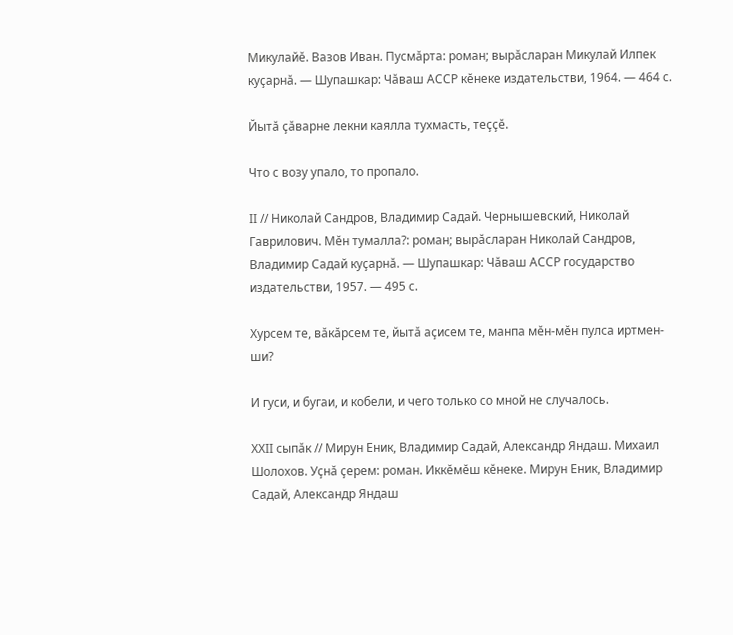Микулайӗ. Вазов Иван. Пусмӑрта: роман; вырӑсларан Микулай Илпек куҫарнӑ. — Шупашкар: Чӑваш АССР кӗнеке издательстви, 1964. — 464 с.

Йытӑ ҫӑварне лекни каялла тухмасть, теҫҫӗ.

Что с возу упало, то пропало.

II // Николай Сандров, Владимир Садай. Чернышевский, Николай Гаврилович. Мӗн тумалла?: роман; вырӑсларан Николай Сандров, Владимир Садай куҫарнӑ. — Шупашкар: Чӑваш АССР государство издательстви, 1957. — 495 с.

Хурсем те, вӑкӑрсем те, йытӑ аҫисем те, манпа мӗн-мӗн пулса иртмен-ши?

И гуси, и бугаи, и кобели, и чего только со мной не случалось.

XXII сыпӑк // Мирун Еник, Владимир Садай, Александр Яндаш. Михаил Шолохов. Уҫнӑ ҫерем: роман. Иккӗмӗш кӗнеке. Мирун Еник, Владимир Садай, Александр Яндаш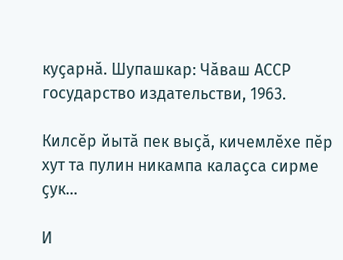куҫарнӑ. Шупашкар: Чӑваш АССР государство издательстви, 1963.

Килсӗр йытӑ пек выҫӑ, кичемлӗхе пӗр хут та пулин никампа калаҫса сирме ҫук…

И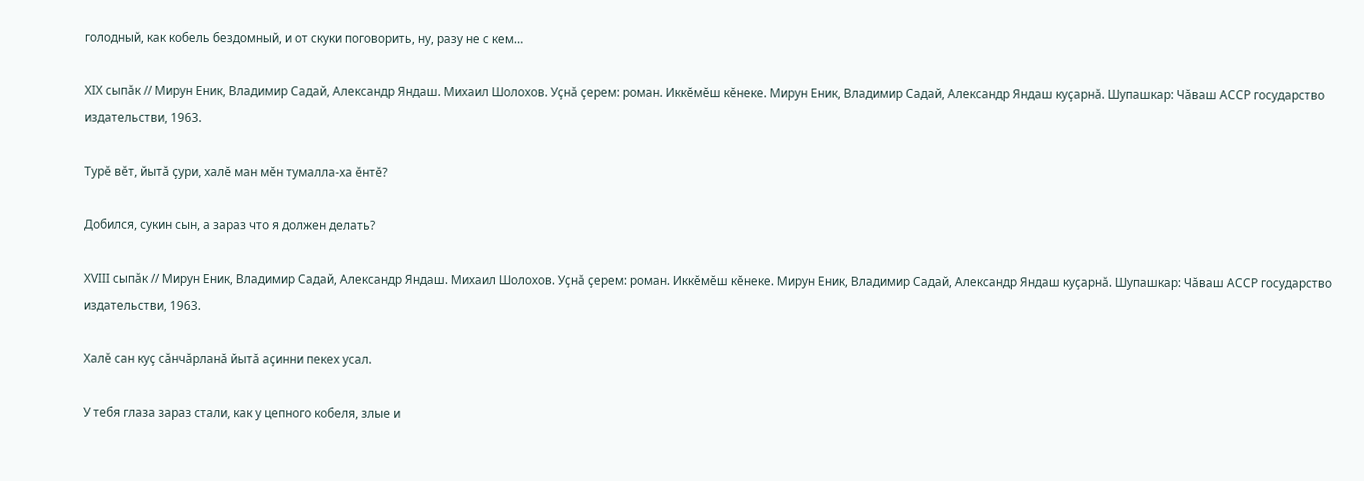голодный, как кобель бездомный, и от скуки поговорить, ну, разу не с кем…

XIX сыпӑк // Мирун Еник, Владимир Садай, Александр Яндаш. Михаил Шолохов. Уҫнӑ ҫерем: роман. Иккӗмӗш кӗнеке. Мирун Еник, Владимир Садай, Александр Яндаш куҫарнӑ. Шупашкар: Чӑваш АССР государство издательстви, 1963.

Турӗ вӗт, йытӑ ҫури, халӗ ман мӗн тумалла-ха ӗнтӗ?

Добился, сукин сын, а зараз что я должен делать?

XVIII сыпӑк // Мирун Еник, Владимир Садай, Александр Яндаш. Михаил Шолохов. Уҫнӑ ҫерем: роман. Иккӗмӗш кӗнеке. Мирун Еник, Владимир Садай, Александр Яндаш куҫарнӑ. Шупашкар: Чӑваш АССР государство издательстви, 1963.

Халӗ сан куҫ сӑнчӑрланӑ йытӑ аҫинни пекех усал.

У тебя глаза зараз стали, как у цепного кобеля, злые и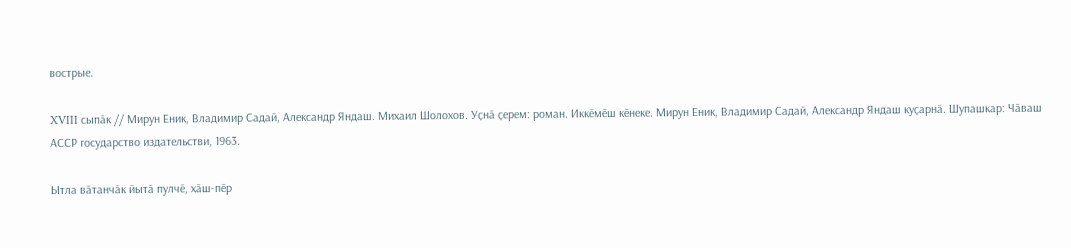вострые.

XVIII сыпӑк // Мирун Еник, Владимир Садай, Александр Яндаш. Михаил Шолохов. Уҫнӑ ҫерем: роман. Иккӗмӗш кӗнеке. Мирун Еник, Владимир Садай, Александр Яндаш куҫарнӑ. Шупашкар: Чӑваш АССР государство издательстви, 1963.

Ытла вӑтанчӑк йытӑ пулчӗ, хӑш-пӗр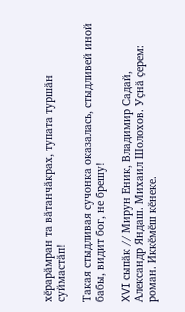хӗрарӑмран та вӑтанчӑкрах, тупата туршӑн суймастӑп!

Такая стыдливая сучонка оказалась, стыдливей иной бабы, видит бог, не брешу!

XVI сыпӑк // Мирун Еник, Владимир Садай, Александр Яндаш. Михаил Шолохов. Уҫнӑ ҫерем: роман. Иккӗмӗш кӗнеке.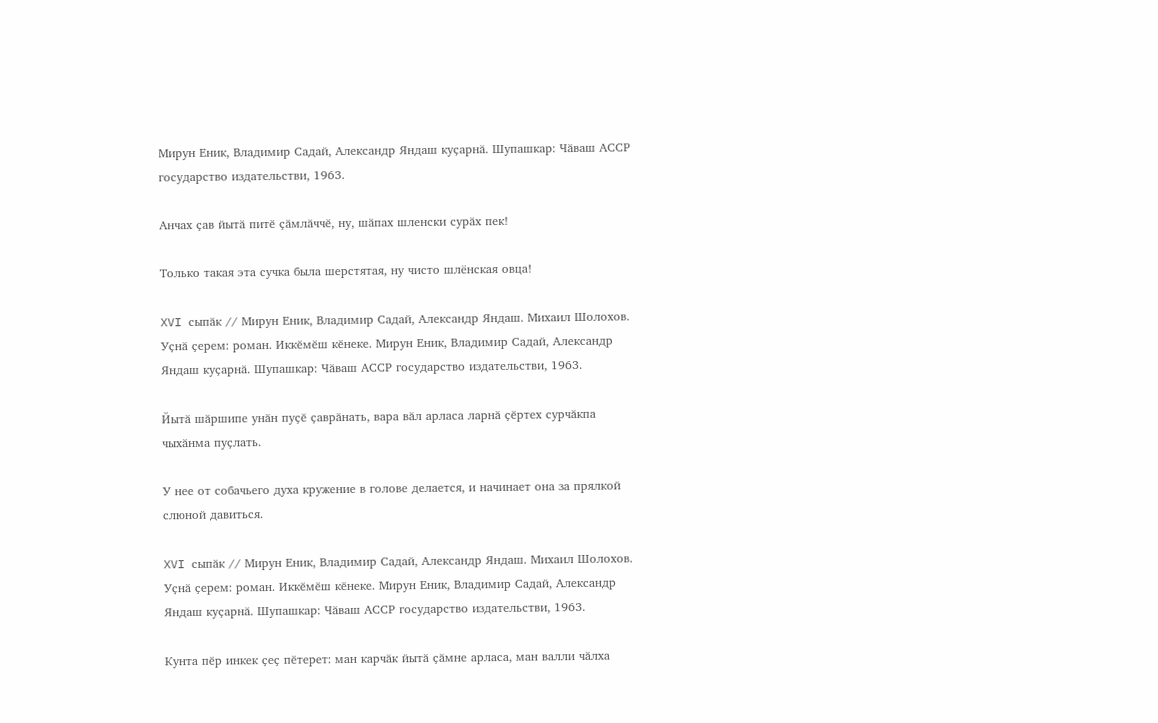Мирун Еник, Владимир Садай, Александр Яндаш куҫарнӑ. Шупашкар: Чӑваш АССР государство издательстви, 1963.

Анчах ҫав йытӑ питӗ ҫӑмлӑччӗ, ну, шӑпах шленски сурӑх пек!

Только такая эта сучка была шерстятая, ну чисто шлёнская овца!

XVI сыпӑк // Мирун Еник, Владимир Садай, Александр Яндаш. Михаил Шолохов. Уҫнӑ ҫерем: роман. Иккӗмӗш кӗнеке. Мирун Еник, Владимир Садай, Александр Яндаш куҫарнӑ. Шупашкар: Чӑваш АССР государство издательстви, 1963.

Йытӑ шӑршипе унӑн пуҫӗ ҫаврӑнать, вара вӑл арласа ларнӑ ҫӗртех сурчӑкпа чыхӑнма пуҫлать.

У нее от собачьего духа кружение в голове делается, и начинает она за прялкой слюной давиться.

XVI сыпӑк // Мирун Еник, Владимир Садай, Александр Яндаш. Михаил Шолохов. Уҫнӑ ҫерем: роман. Иккӗмӗш кӗнеке. Мирун Еник, Владимир Садай, Александр Яндаш куҫарнӑ. Шупашкар: Чӑваш АССР государство издательстви, 1963.

Кунта пӗр инкек ҫеҫ пӗтерет: ман карчӑк йытӑ ҫӑмне арласа, ман валли чӑлха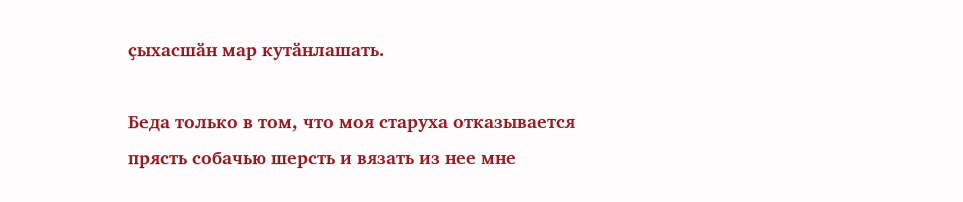ҫыхасшӑн мар кутӑнлашать.

Беда только в том, что моя старуха отказывается прясть собачью шерсть и вязать из нее мне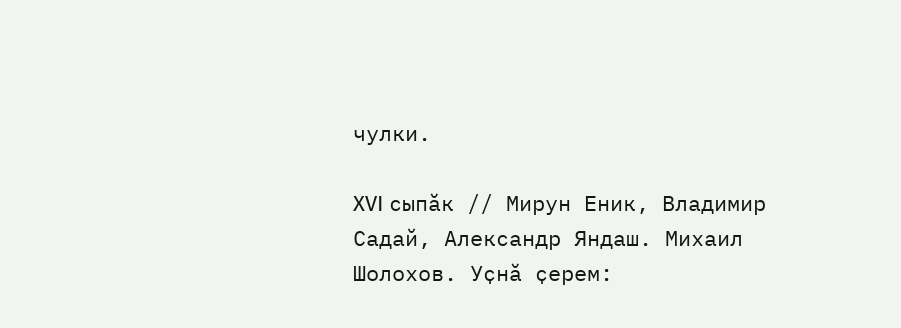чулки.

XVI сыпӑк // Мирун Еник, Владимир Садай, Александр Яндаш. Михаил Шолохов. Уҫнӑ ҫерем: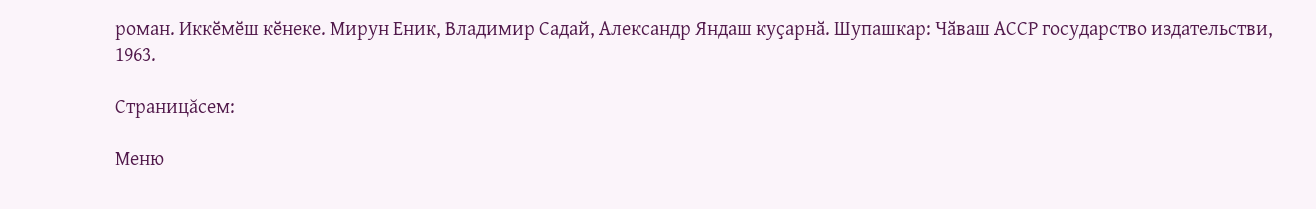роман. Иккӗмӗш кӗнеке. Мирун Еник, Владимир Садай, Александр Яндаш куҫарнӑ. Шупашкар: Чӑваш АССР государство издательстви, 1963.

Страницăсем:

Меню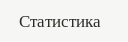Статистика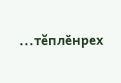...тĕплӗнрех